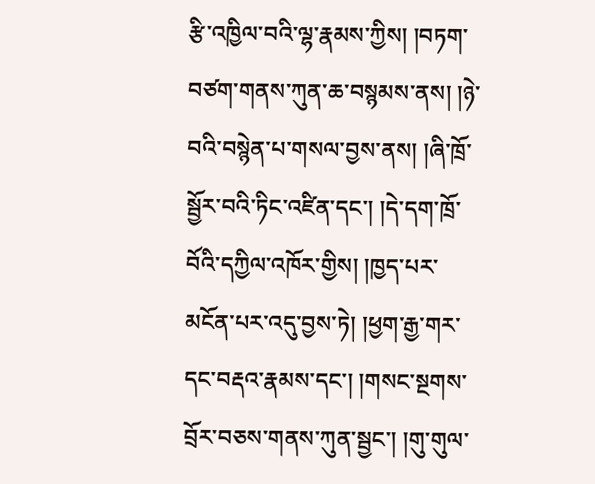རྩི་འཁྱིལ་བའི་ལྷ་རྣམས་ཀྱིས། །བཏག་བཙག་གནས་ཀུན་ཆ་བསྙམས་ནས། །ཉེ་བའི་བསྙེན་པ་གསལ་བྱས་ནས། །ཞི་ཁྲོ་སྦྱོར་བའི་ཏིང་འཛིན་དང་། །དེ་དག་ཁྲོ་བོའི་དཀྱིལ་འཁོར་གྱིས། །ཁྱད་པར་མངོན་པར་འདུ་བྱས་ཏེ། །ཕྱག་རྒྱ་གར་དང་བརྡའ་རྣམས་དང་། །གསང་སྔགས་བྲོར་བཅས་གནས་ཀུན་སྦྱང་། །གུ་གུལ་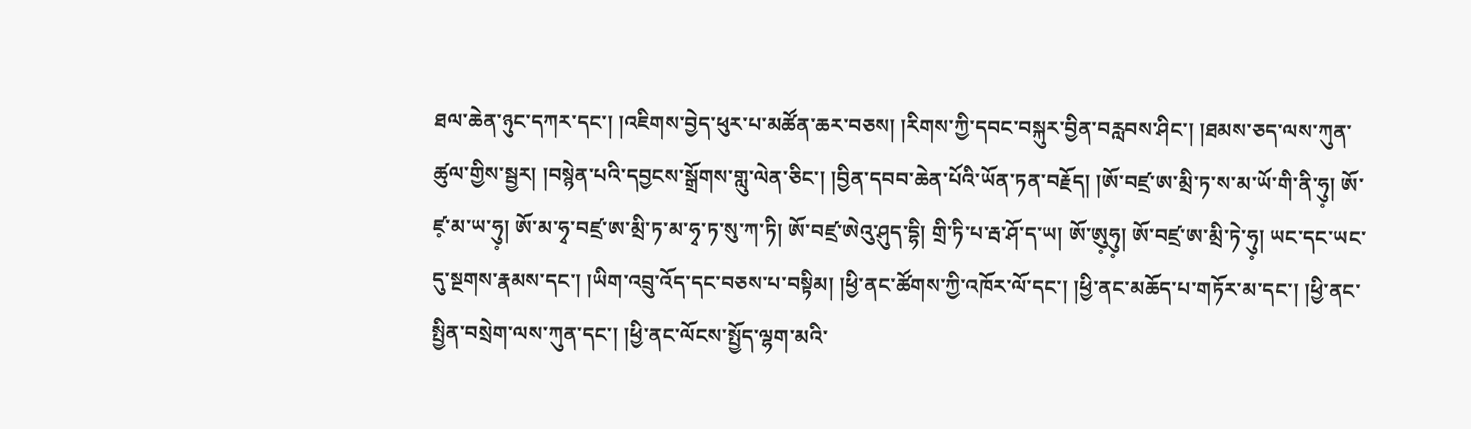ཐལ་ཆེན་ཉུང་དཀར་དང་། །འཇིགས་བྱེད་ཕུར་པ་མཚོན་ཆར་བཅས། །རིགས་ཀྱི་དབང་བསྐུར་བྱིན་བརླབས་ཤིང་། །ཐམས་ཅད་ལས་ཀུན་ཚུལ་གྱིས་སྦྱར། །བསྙེན་པའི་དབྱངས་སྒྲོགས་གླུ་ལེན་ཅིང་། །བྱིན་དབབ་ཆེན་པོའི་ཡོན་ཏན་བརྗོད། །ཨོ་བཛྲ་ཨ་མྲི་ཏ་ས་མ་ཡོ་གི་ནི་ཧུ༷། ཨོ་ཛ༷་མ་ཡ་ཧུ༷། ཨོ་མ་ཧྭ་བཛྲ་ཨ་མྲི་ཏ་མ་ཧྭ་ཏ་སུ་ཀ་ཏི། ཨོ་བཛྲ་ཨེའུ་ཤུད་དྷི། གྲི་ཏི་པ་རྦ་ཤོ་ད་ཡ། ཨོ་ཨུ༷ཧུ༷། ཨོ་བཛྲ་ཨ་མྲི་ཏེ་ཧུ༷། ཡང་དང་ཡང་དུ་སྔགས་རྣམས་དང་། །ཡིག་འབྲུ་འོད་དང་བཅས་པ་བསྟིམ། །ཕྱི་ནང་ཚོགས་ཀྱི་འཁོར་ལོ་དང་། །ཕྱི་ནང་མཆོད་པ་གཏོར་མ་དང་། །ཕྱི་ནང་སྤྱིན་བསྲེག་ལས་ཀུན་དང་། །ཕྱི་ནང་ལོངས་སྤྱོད་ལྷག་མའི་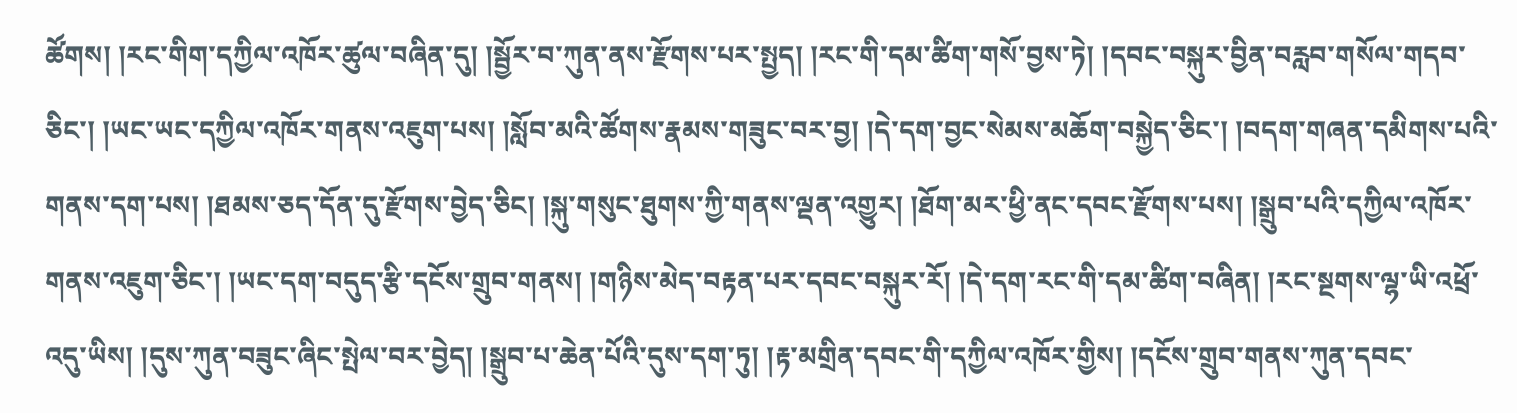ཚོགས། །རང་གིག་དཀྱིལ་འཁོར་ཚུལ་བཞིན་དུ། །སྦྱོར་བ་ཀུན་ནས་རྫོགས་པར་སྤྱད། །རང་གི་དམ་ཚིག་གསོ་བྱས་ཏེ། །དབང་བསྐུར་བྱིན་བརླབ་གསོལ་གདབ་ཅིང་། །ཡང་ཡང་དཀྱིལ་འཁོར་གནས་འཇུག་པས། །སློབ་མའི་ཚོགས་རྣམས་གཟུང་བར་བྱ། །དེ་དག་བྱང་སེམས་མཆོག་བསྐྱེད་ཅིང་། །བདག་གཞན་དམིགས་པའི་གནས་དག་པས། །ཐམས་ཅད་དོན་དུ་རྫོགས་བྱེད་ཅིང། །སྐུ་གསུང་ཐུགས་ཀྱི་གནས་ལྡན་འགྱུར། །ཐོག་མར་ཕྱི་ནང་དབང་རྫོགས་པས། །སྒྲུབ་པའི་དཀྱིལ་འཁོར་གནས་འཇུག་ཅིང་། །ཡང་དག་བདུད་རྩི་དངོས་གྲུབ་གནས། །གཉིས་མེད་བརྟན་པར་དབང་བསྐུར་རོ། །དེ་དག་རང་གི་དམ་ཚིག་བཞིན། །རང་སྔགས་ལྷ་ཡི་འཕྲོ་འདུ་ཡིས། །དུས་ཀུན་བཟུང་ཞིང་སྤེལ་བར་བྱེད། །སྒྲུབ་པ་ཆེན་པོའི་དུས་དག་ཏུ། །རྟ་མགྲིན་དབང་གི་དཀྱིལ་འཁོར་གྱིས། །དངོས་གྲུབ་གནས་ཀུན་དབང་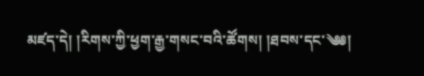མཛད་དེ། །རིགས་ཀྱི་ཕྱག་རྒྱ་གསང་བའི་ཚོགས། །ཐབས་དང་༄༅།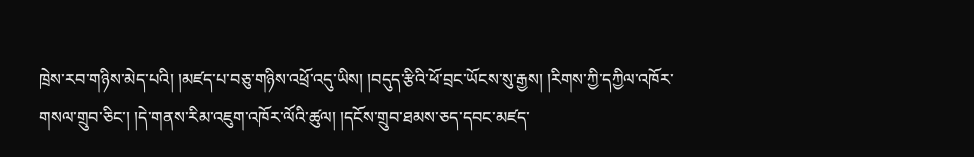ཁྲེས་རབ་གཉིས་མེད་པའི། །མཛད་པ་བཅུ་གཉིས་འཕྲོ་འདུ་ཡིས། །བདུད་རྩིའི་ཕོ་བྲང་ཡོངས་སུ་རྒྱས། །རིགས་ཀྱི་དཀྱིལ་འཁོར་གསལ་གྲུབ་ཅིང་། །དེ་གནས་རིམ་འཇུག་འཁོར་ལོའི་ཚུལ། །དངོས་གྲུབ་ཐམས་ཅད་དབང་མཛད་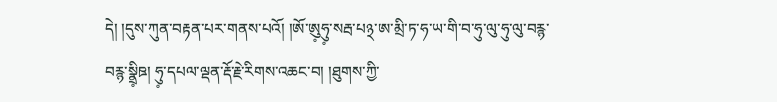དེ། །དུས་ཀུན་བརྟན་པར་གནས་པའོ། །ཨོ་ཨུ༷ཧུ༷་སརྦ་པ྅་ཨ་མྲི་ཏ་ཧ་ཡ་གི་བ་ཧུ་ལུ་ཧུ་ལུ་བརྙ་བརྙ་སྣྲི༷ཋ། ཧུ༷་དཔལ་ལྡན་རྡོ་རྗེ་རིགས་འཆང་བ། །ཐུགས་ཀྱི་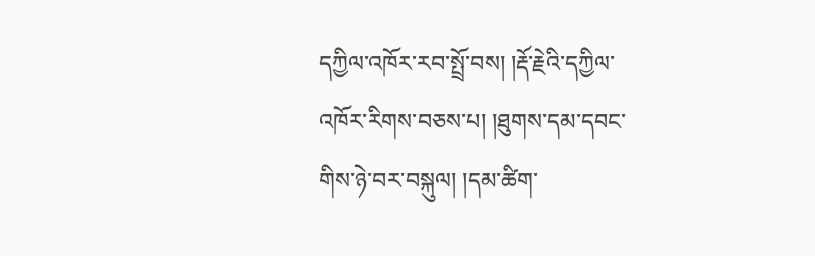དཀྱིལ་འཁོར་རབ་སྤྲོ་བས། །རྡོ་རྗེའི་དཀྱིལ་འཁོར་རིགས་བཅས་པ། །ཐུགས་དམ་དབང་གིས་ཉེ་བར་བསྐུལ། །དམ་ཚིག་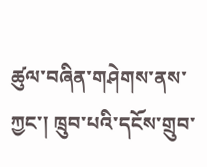ཚུལ་བཞིན་གཤེགས་ནས་ཀྱང་། ཁྲུབ་པའི་དངོས་གྲུབ་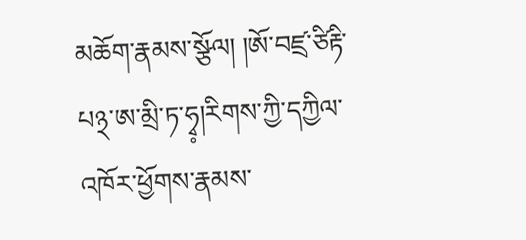མཆོག་རྣམས་སྩོལ། །ཨོ་བཛྲ་ཙིརྟི་པ྅་ཨ་མྲི་ཏ་ཧྭ༷།རིགས་ཀྱི་དཀྱིལ་འཁོར་ཕྱོགས་རྣམས་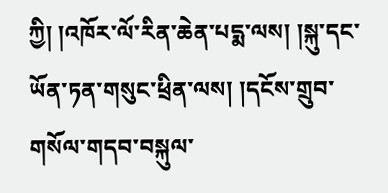ཀྱི། །འཁོར་ལོ་རིན་ཆེན་པདྨ་ལས། །སྐུ་དང་ཡོན་ཏན་གསུང་ཕྲིན་ལས། །དངོས་གྲུབ་གསོལ་གདབ་བསྐུལ་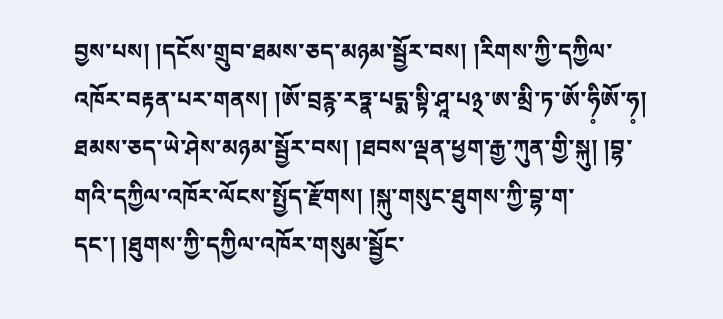བྱས་པས། །དངོས་གྲུབ་ཐམས་ཅད་མཉམ་སྦྱོར་བས། །རིགས་ཀྱི་དཀྱིལ་འཁོར་བརྟན་པར་གནས། །ཨོ་བྲརྙ་རཏྣ་པདྨ་སྟི་ཤཱ་པ྅་ཨ་མྲི་ཏ་ཨོ་ཧི༷ཨོ་ཧ༷། ཐམས་ཅད་ཡེ་ཤེས་མཉམ་སྦྱོར་བས། །ཐབས་ལྡན་ཕྱག་རྒྱ་ཀུན་གྱི་སྐུ། །བྷ་གའི་དཀྱིལ་འཁོར་ལོངས་སྤྱོད་རྫོགས། །སྐུ་གསུང་ཐུགས་ཀྱི་བྷ་ག་དང་། །ཐུགས་ཀྱི་དཀྱིལ་འཁོར་གསུམ་སྦྱོང་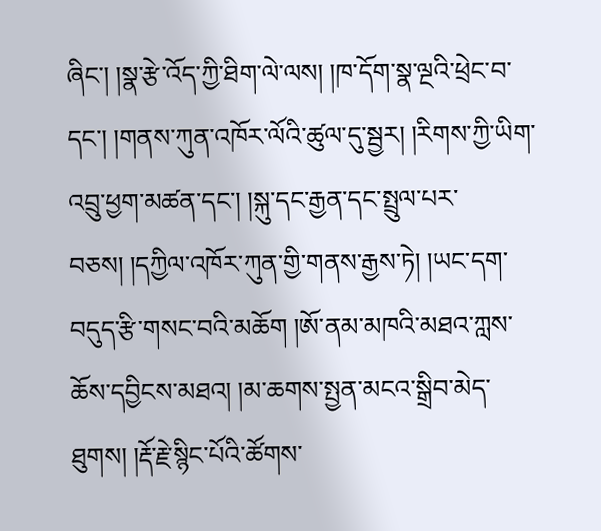ཞིང་། །སྣ་རྩེ་འོད་ཀྱི་ཐིག་ལེ་ལས། །ཁ་དོག་སྣ་ལྔའི་ཕྲེང་བ་དང་། །གནས་ཀུན་འཁོར་ལོའི་ཚུལ་དུ་སྦྱར། །རིགས་ཀྱི་ཡིག་འབྲུ་ཕྱག་མཚན་དང་། །སྐུ་དང་རྒྱན་དང་སྤྲུལ་པར་བཅས། །དཀྱིལ་འཁོར་ཀུན་གྱི་གནས་རྒྱས་ཏེ། །ཡང་དག་བདུད་རྩི་གསང་བའི་མཆོག །ཨོ་ནམ་མཁའི་མཐའ་ཀླས་ཆོས་དབྱིངས་མཐའ། །མ་ཆགས་སྤྱན་མངའ་སྒྲིབ་མེད་ཐུགས། །རྡོ་རྗེ་སྙིང་པོའི་ཚོགས་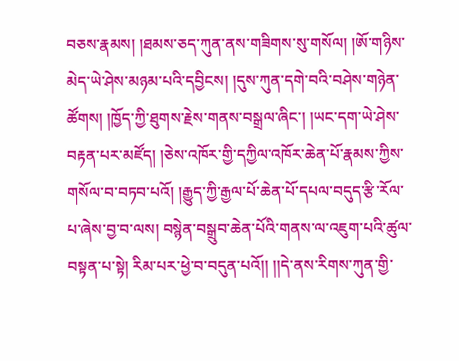བཅས་རྣམས། །ཐམས་ཅད་ཀུན་ནས་གཟིགས་སུ་གསོལ། །ཨོ་གཉིས་མེད་ཡེ་ཤེས་མཉམ་པའི་དབྱིངས། །དུས་ཀུན་དགེ་བའི་བཤེས་གཉེན་ཚོགས། །ཁྱོད་ཀྱི་ཐུགས་རྗེས་གནས་བསྒྲལ་ཞིང་། །ཡང་དག་ཡེ་ཤེས་བརྟན་པར་མཛོད། །ཅེས་འཁོར་གྱི་དཀྱིལ་འཁོར་ཆེན་པོ་རྣམས་ཀྱིས་གསོལ་བ་བཏབ་པའོ། །རྒྱུད་ཀྱི་རྒྱལ་པོ་ཆེན་པོ་དཔལ་བདུད་རྩི་རོལ་པ་ཞེས་བྱ་བ་ལས། བསྙེན་བསྒྲུབ་ཆེན་པོའི་གནས་ལ་འཇུག་པའི་ཚུལ་བསྟན་པ་སྟེ། རིམ་པར་ཕྱེ་བ་བདུན་པའོ།། །།དེ་ནས་རིགས་ཀུན་གྱི་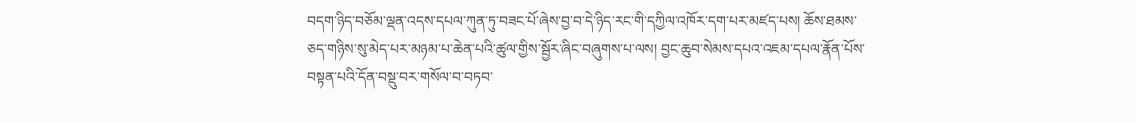བདག་ཉིད་བཅོམ་ལྡན་འདས་དཔལ་ཀུན་ཏུ་བཟང་པོ་ཞེས་བྱ་བ་དེ་ཉིད་རང་གི་དཀྱིལ་འཁོར་དག་པར་མཛད་པས། ཆོས་ཐམས་ཅད་གཉིས་སུ་མེད་པར་མཉམ་པ་ཆེན་པའི་ཚུལ་གྱིས་སྦྱོར་ཞིང་བཞུགས་པ་ལས། བྱང་ཆུབ་སེམས་དཔའ་འཇམ་དཔལ་རྣོན་པོས་བསྟན་པའི་དོན་བསྡུ་བར་གསོལ་བ་བཏབ་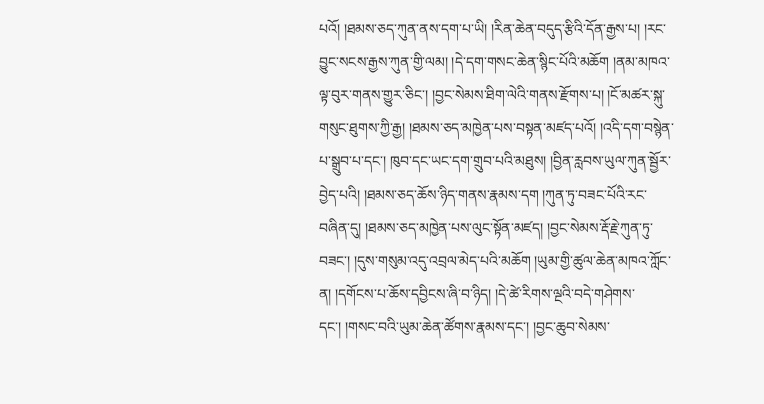པའོ། །ཐམས་ཅད་ཀུན་ནས་དག་པ་ཡི། །རིན་ཆེན་བདུད་རྩིའི་དོན་རྒྱས་པ། །རང་བྱུང་སངས་རྒྱས་ཀུན་གྱི་ལམ། །དེ་དག་གསང་ཆེན་སྙིང་པོའི་མཆོག །ནམ་མཁའ་ལྟ་བུར་གནས་གྱུར་ཅིང་། །བྱང་སེམས་ཐིག་ལེའི་གནས་རྫོགས་པ། །ངོ་མཚར་སྐུ་གསུང་ཐུགས་ཀྱི་རྒྱ། །ཐམས་ཅད་མཁྱེན་པས་བསྟན་མཛད་པའོ། །འདི་དག་བསྙེན་པ་སྒྲུབ་པ་དང་། ཁུབ་དང་ཡང་དག་གྲུབ་པའི་མཐུས། །བྱིན་རླབས་ཡུལ་ཀུན་སྦྱོར་བྱེད་པའི། །ཐམས་ཅད་ཆོས་ཉིད་གནས་རྣམས་དག །ཀུན་ཏུ་བཟང་པོའི་རང་བཞིན་དུ། །ཐམས་ཅད་མཁྱེན་པས་ལུང་སྟོན་མཛད། །བྱང་སེམས་རྡོ་རྗེ་ཀུན་ཏུ་བཟང་། །དུས་གསུམ་འདུ་འབྲལ་མེད་པའི་མཆོག །ཡུམ་གྱི་ཚུལ་ཆེན་མཁའ་ཀློང་ན། །དགོངས་པ་ཆོས་དབྱིངས་ཞི་བ་ཉིད། །དེ་ཚེ་རིགས་ལྔའི་བདེ་གཤེགས་དང་། །གསང་བའི་ཡུམ་ཆེན་ཚོགས་རྣམས་དང་། །བྱང་ཆུབ་སེམས་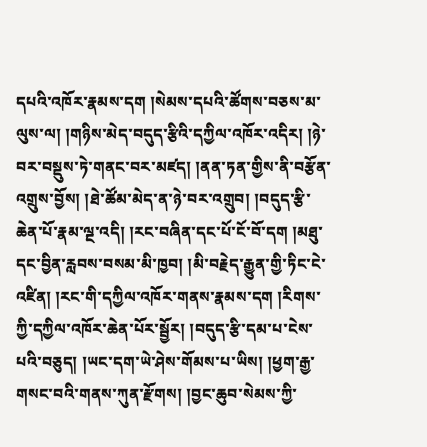དཔའི་འཁོར་རྣམས་དག །སེམས་དཔའི་ཚོགས་བཅས་མ་ལུས་ལ། །གཉིས་མེད་བདུད་རྩིའི་དཀྱིལ་འཁོར་འདིར། །ཉེ་བར་བསྡུས་ཏེ་གནང་བར་མཛད། །ནན་ཏན་གྱིས་ནི་བརྩོན་འགྲུས་བྱོས། །ཐེ་ཚོམ་མེད་ན་ཉེ་བར་འགྲུབ། །བདུད་རྩི་ཆེན་པོ་རྣམ་ལྔ་འདི། །རང་བཞིན་དང་པོ་ངོ་བོ་དག །མཐུ་དང་བྱིན་རླབས་བསམ་མི་ཁྱབ། །མི་བརྗེད་རྒྱུན་གྱི་ཏིང་ངེ་འཛིན། །རང་གི་དཀྱིལ་འཁོར་གནས་རྣམས་དག །རིགས་ཀྱི་དཀྱིལ་འཁོར་ཆེན་པོར་སྦྱོར། །བདུད་རྩི་དམ་པ་ངེས་པའི་བཅུད། །ཡང་དག་ཡེ་ཤེས་གོམས་པ་ཡིས། །ཕྱག་རྒྱ་གསང་བའི་གནས་ཀུན་རྫོགས། །བྱང་ཆུབ་སེམས་ཀྱི་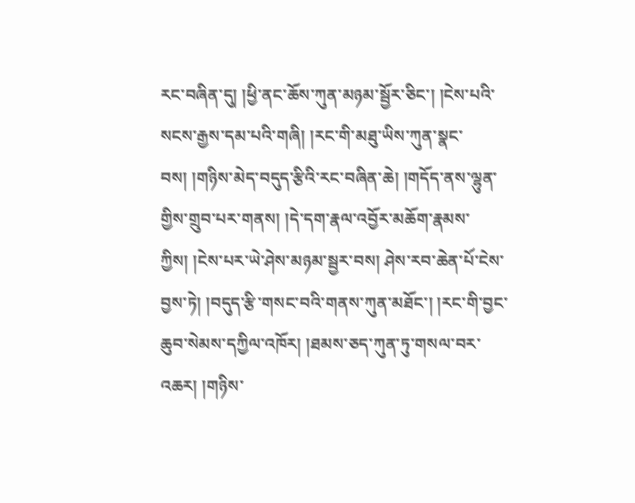རང་བཞིན་དུ། །ཕྱི་ནང་ཆོས་ཀུན་མཉམ་སྦྱོར་ཅིང་། །ངེས་པའི་སངས་རྒྱས་དམ་པའི་གཞི། །རང་གི་མཐུ་ཡིས་ཀུན་སྣང་བས། །གཉིས་མེད་བདུད་རྩིའི་རང་བཞིན་ཆེ། །གདོད་ནས་ལྷུན་གྱིས་གྲུབ་པར་གནས། །དེ་དག་རྣལ་འབྱོར་མཆོག་རྣམས་ཀྱིས། །ངེས་པར་ཡེ་ཤེས་མཉམ་སྦྱར་བས། ཤེས་རབ་ཆེན་པོ་ངེས་བྱས་ཏེ། །བདུད་རྩི་གསང་བའི་གནས་ཀུན་མཐོང་། །རང་གི་བྱང་ཆུབ་སེམས་དཀྱིལ་འཁོར། །ཐམས་ཅད་ཀུན་ཏུ་གསལ་བར་འཆར། །གཉིས་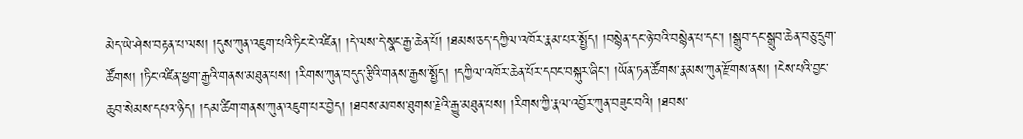མེད་ཡེ་ཤེས་བརྟན་པ་ལས། །དུས་ཀུན་འཇུག་པའི་ཏིང་ངེ་འཛིན། །དེ་ལས་དེ་སྣང་རྒྱ་ཆེན་པོ། །ཐམས་ཅད་དཀྱིལ་འཁོར་རྣམ་པར་སྤྱོད། །བསྙེན་དང་ཉེ་བའི་བསྙེན་པ་དང་། །སྒྲུབ་དང་སྒྲུབ་ཆེན་བཅུ་དྲུག་ཚོགས། །ཏིང་འཛིན་ཕྱག་རྒྱའི་གནས་མཐུན་པས། །རིགས་ཀུན་བདུད་རྩིའི་གནས་རྒྱས་སྤྱོད། །དཀྱིལ་འཁོར་ཆེན་པོར་དབང་བསྐུར་ཞིང་། །ཡོན་ཏན་ཚོགས་རྣམས་ཀུན་རྫོགས་ནས། །ངེས་པའི་བྱང་ཆུབ་སེམས་དཔའ་ཉིད། །དམ་ཚིག་གནས་ཀུན་འཇུག་པར་བྱེད། །ཐབས་མཁས་ཐུགས་རྗེའི་རྒྱུ་མཐུན་པས། །རིགས་ཀྱི་རྣལ་འབྱོར་ཀུན་བཟུང་བའི། །ཐབས་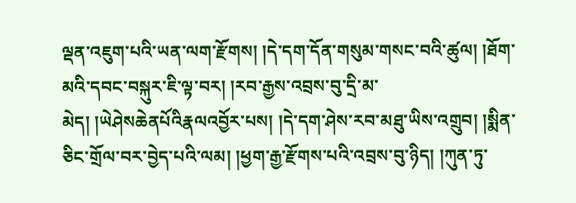ལྡན་འཇུག་པའི་ཡན་ལག་རྫོགས། །དེ་དག་དོན་གསུམ་གསང་བའི་ཚུལ། །ཐོག་མའི་དབང་བསྐུར་ཇི་ལྟ་བར། །རབ་རྒྱས་འབྲས་བུ་དྲི་མ་མེད། །ཡེཤེསཆེནཔོའིརྣལའབྱོར་པས། །དེ་དག་ཤེས་རབ་མཐུ་ཡིས་འགྲུབ། །སྨིན་ཅིང་གྲོལ་བར་བྱེད་པའི་ལམ། །ཕྱག་རྒྱ་རྫོགས་པའི་འབྲས་བུ་ཉིད། །ཀུན་ཏུ་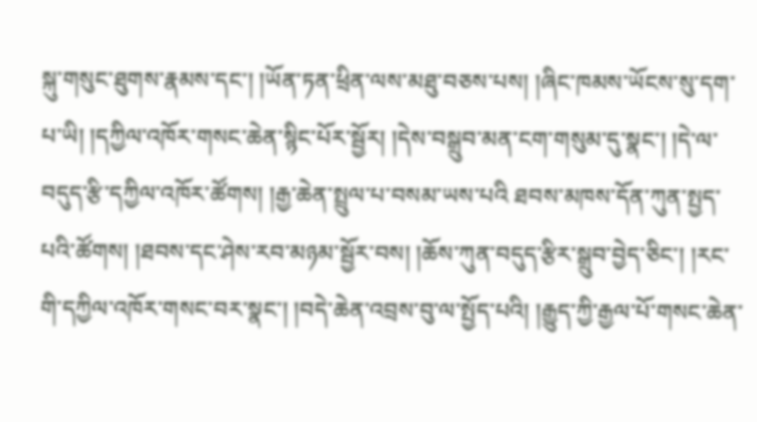སྐུ་གསུང་ཐུགས་རྣམས་དང་། །ཡོན་ཏན་ཕྲིན་ལས་མཐུ་བཅས་པས། །ཞིང་ཁམས་ཡོངས་སུ་དག་པ་ཡི། །དཀྱིལ་འཁོར་གསང་ཆེན་སྙིང་པོར་སྦྱོར། །དེས་བསྒྲུབ་མན་ངག་གསུམ་དུ་སྣང་། །དེ་ལ་བདུད་རྩི་དཀྱིལ་འཁོར་ཚོགས། །རྒྱ་ཆེན་སྤྲུལ་པ་བསམ་ཡས་པའི ཐབས་མཁས་དོན་ཀུན་སྤྱད་པའི་ཚོགས། །ཐབས་དང་ཤེས་རབ་མཉམ་སྦྱོར་བས། །ཆོས་ཀུན་བདུད་རྩིར་སྒྲུབ་བྱེད་ཅིང་། །རང་གི་དཀྱིལ་འཁོར་གསང་བར་སྣང་། །བདེ་ཆེན་འབྲས་བུ་ལ་སྤྱོད་པའི། །རྒྱུད་ཀྱི་རྒྱལ་པོ་གསང་ཆེན་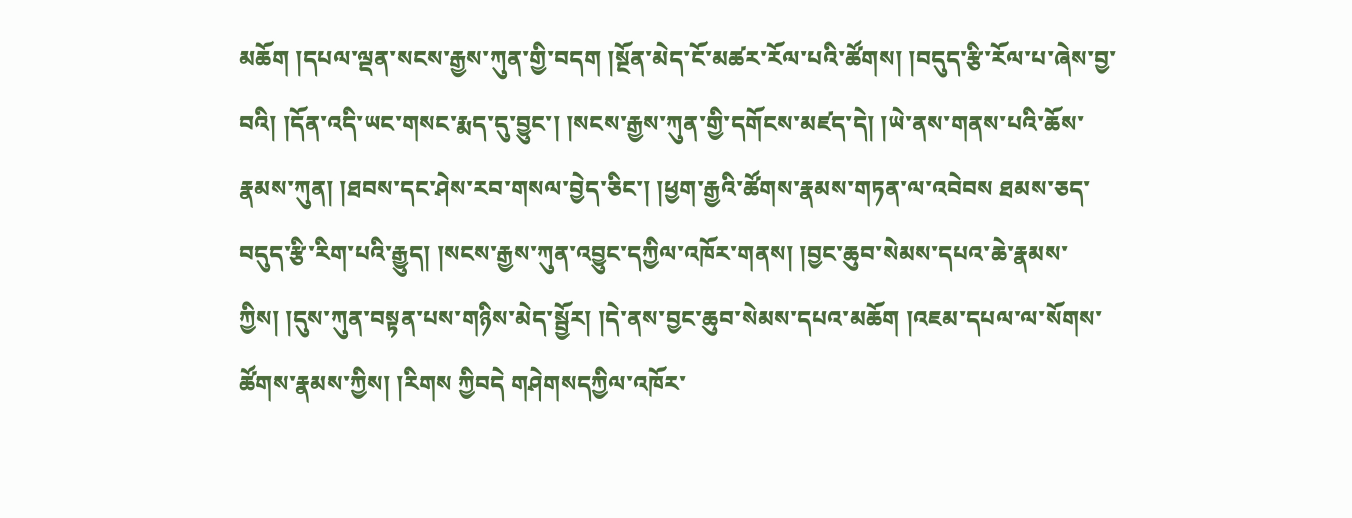མཆོག །དཔལ་ལྡན་སངས་རྒྱས་ཀུན་གྱི་བདག །སྔོན་མེད་ངོ་མཚར་རོལ་པའི་ཚོགས། །བདུད་རྩི་རོལ་པ་ཞེས་བྱ་བའི། །དོན་འདི་ཡང་གསང་རྨད་དུ་བྱུང་། །སངས་རྒྱས་ཀུན་གྱི་དགོངས་མཛད་དེ། །ཡེ་ནས་གནས་པའི་ཆོས་རྣམས་ཀུན། །ཐབས་དང་ཤེས་རབ་གསལ་བྱེད་ཅིང་། །ཕྱག་རྒྱའི་ཚོགས་རྣམས་གཏན་ལ་འབེབས ཐམས་ཅད་བདུད་རྩི་རིག་པའི་རྒྱུད། །སངས་རྒྱས་ཀུན་འབྱུང་དཀྱིལ་འཁོར་གནས། །བྱང་ཆུབ་སེམས་དཔའ་ཆེ་རྣམས་ཀྱིས། །དུས་ཀུན་བསྟན་པས་གཉིས་མེད་སྦྱོར། །དེ་ནས་བྱང་ཆུབ་སེམས་དཔའ་མཆོག །འཇམ་དཔལ་ལ་སོགས་ཚོགས་རྣམས་ཀྱིས། །རིགས ཀྱིབདེ གཤེགསདཀྱིལ་འཁོར་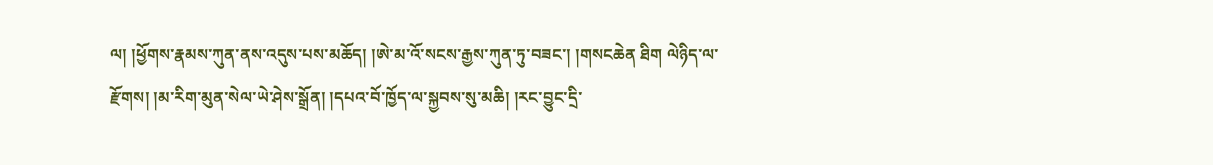ལ། །ཕྱོགས་རྣམས་ཀུན་ནས་འདུས་པས་མཆོད། །ཨེ་མ་འོ་སངས་རྒྱས་ཀུན་ཏུ་བཟང་། །གསངཆེན ཐིག ལེཉིད་ལ་རྫོགས། །མ་རིག་མུན་སེལ་ཡེ་ཤེས་སྒྲོན། །དཔའ་བོ་ཁྱོད་ལ་སྐྱབས་སུ་མཆི། །རང་བྱུང་དྲི་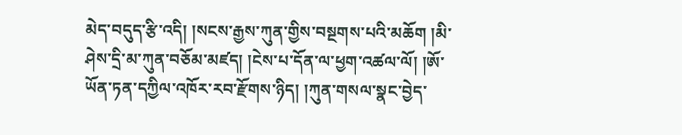མེད་བདུད་རྩི་འདི། །སངས་རྒྱས་ཀུན་གྱིས་བསྔགས་པའི་མཆོག །མི་ཤེས་དྲི་མ་ཀུན་བཅོམ་མཛད། །ངེས་པ་དོན་ལ་ཕྱག་འཚལ་ལོ། །ཨོ་ཡོན་ཏན་དཀྱིལ་འཁོར་རབ་རྫོགས་ཉིད། །ཀུན་གསལ་སྣང་བྱེད་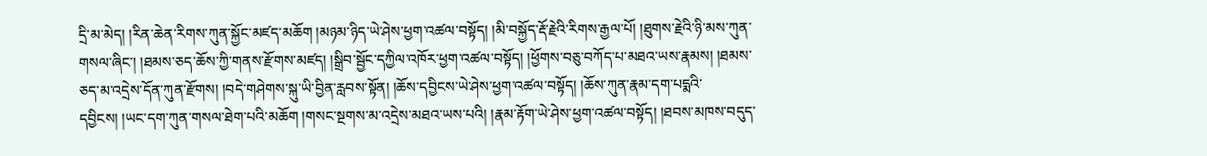དྲི་མ་མེད། །རིན་ཆེན་རིགས་ཀུན་སྐྱོང་མཛད་མཆོག །མཉམ་ཉིད་ཡེ་ཤེས་ཕྱག་འཚལ་བསྟོད། །མི་བསྐྱོད་རྡོ་རྗེའི་རིགས་རྒྱལ་པོ། །ཐུགས་རྗེའི་ཉི་མས་ཀུན་གསལ་ཞིང་། །ཐམས་ཅད་ཆོས་ཀྱི་གནས་རྫོགས་མཛད། །སྒྲིབ་སྦྱོང་དཀྱིལ་འཁོར་ཕྱག་འཚལ་བསྟོད། །ཕྱོགས་བཅུ་བཀོད་པ་མཐའ་ཡས་རྣམས། །ཐམས་ཅད་མ་འདྲེས་དོན་ཀུན་རྫོགས། །བདེ་གཤེགས་སྐུ་ཡི་བྱིན་རླབས་སྟོན། །ཆོས་དབྱིངས་ཡེ་ཤེས་ཕྱག་འཚལ་བསྟོད། །ཆོས་ཀུན་རྣམ་དག་པདྨའི་དབྱིངས། །ཡང་དག་ཀུན་གསལ་ཐེག་པའི་མཆོག །གསང་སྔགས་མ་འདྲེས་མཐའ་ཡས་པའི། །རྣམ་རྟོག་ཡེ་ཤེས་ཕྱག་འཚལ་བསྟོད། །ཐབས་མཁས་བདུད་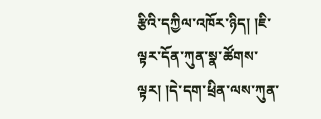རྩིའི་དཀྱིལ་འཁོར་ཉིད། །ཇི་ལྟར་དོན་ཀུན་སྣ་ཚོགས་ལྟར། །དེ་དག་ཕྲིན་ལས་ཀུན་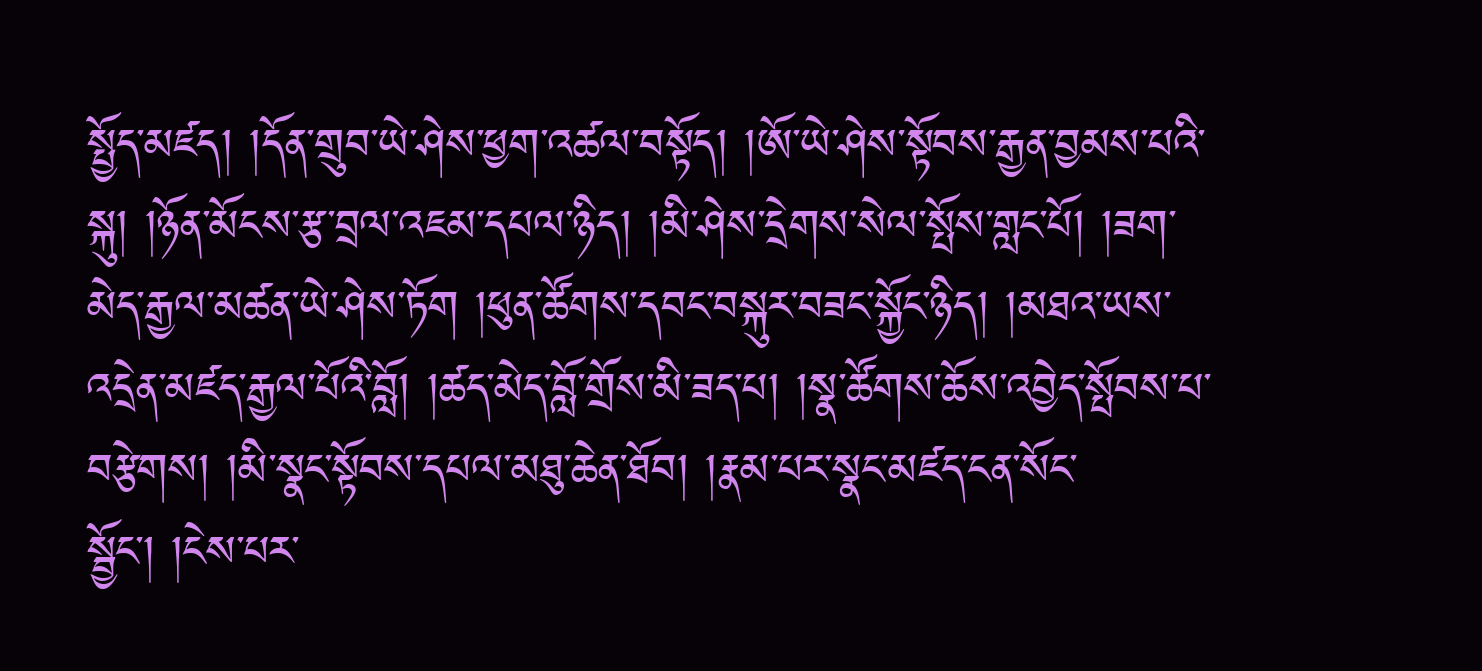སྤྱོད་མཛད། །དོན་གྲུབ་ཡེ་ཤེས་ཕྱག་འཚལ་བསྟོད། །ཨོ་ཡེ་ཤེས་སྟོབས་རྒྱན་བྱམས་པའི་སྐུ། །ཉོན་མོངས་རྩ་བྲལ་འཇམ་དཔལ་ཉིད། །མི་ཤེས་དྲེགས་སེལ་སྤོས་གླང་པོ། །ཟག་མེད་རྒྱལ་མཚན་ཡེ་ཤེས་ཏོག །ཕུན་ཚོགས་དབང་བསྐུར་བཟང་སྐྱོང་ཉིད། །མཐའ་ཡས་འདྲེན་མཛད་རྒྱལ་པོའི་བློ། །ཚད་མེད་བློ་གྲོས་མི་ཟད་པ། །སྣ་ཚོགས་ཆོས་འབྱེད་སྤོབས་པ་བརྩེགས། །མི་སྣང་སྟོབས་དཔལ་མཐུ་ཆེན་ཐོབ། །རྣམ་པར་སྣང་མཛད་ངན་སོང་སྦྱོང་། །ངེས་པར་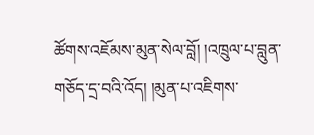ཚོགས་འཇོམས་མུན་སེལ་བློ། །འཁྲུལ་པ་བླུན་གཅོད་དྲ་བའི་འོད། །མུན་པ་འཇིགས་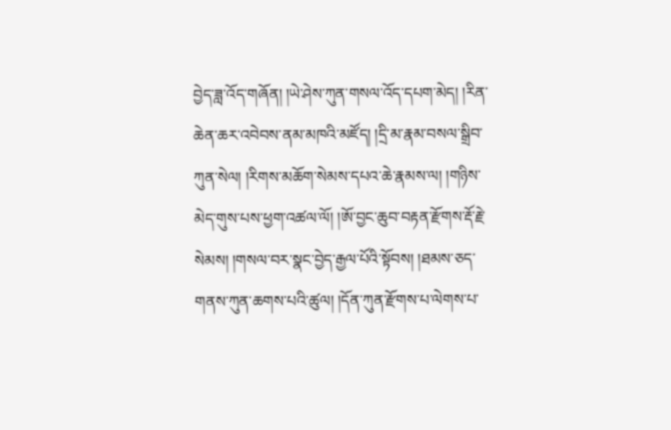བྱེད་ཟླ་འོད་གཞོན། །ཡེ་ཤེས་ཀུན་གསལ་འོད་དཔག་མེད། །རིན་ཆེན་ཆར་འབེབས་ནམ་མཁའི་མཛོད། །དྲི་མ་རྣམ་བསལ་སྒྲིབ་ཀུན་སེལ། །རིགས་མཆོག་སེམས་དཔའ་ཆེ་རྣམས་ལ། །གཉིས་མེད་གུས་པས་ཕྱག་འཚལ་ལོ། །ཨོ་བྱང་ཆུབ་བརྟན་རྫོགས་རྡོ་རྗེ་སེམས། །གསལ་བར་སྣང་བྱེད་རྒྱལ་པོའི་སྟོབས། །ཐམས་ཅད་གནས་ཀུན་ཆགས་པའི་ཚུལ། །དོན་ཀུན་རྫོགས་པ་ལེགས་པ་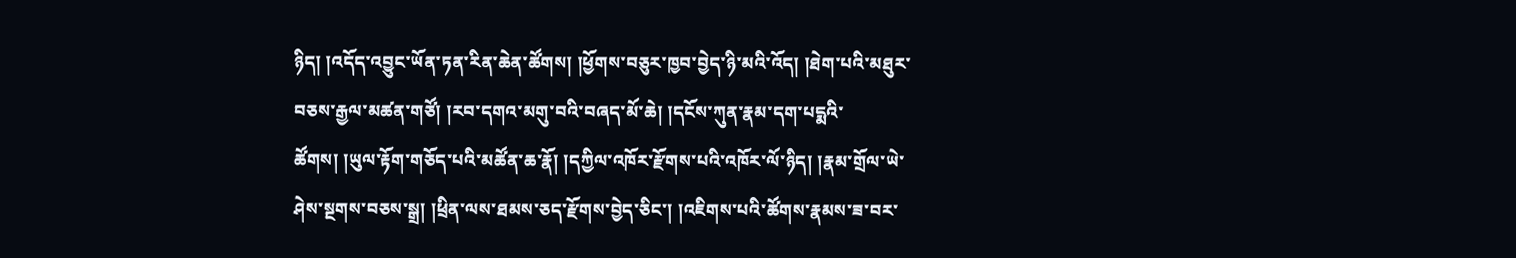ཉིད། །འདོད་འབྱུང་ཡོན་ཏན་རིན་ཆེན་ཚོགས། །ཕྱོགས་བཅུར་ཁྱབ་བྱེད་ཉི་མའི་འོད། །ཐེག་པའི་མཐུར་བཅས་རྒྱལ་མཚན་གཙོ། །རབ་དགའ་མགུ་བའི་བཞད་མོ་ཆེ། །དངོས་ཀུན་རྣམ་དག་པདྨའི་ཚོགས། །ཡུལ་རྟོག་གཅོད་པའི་མཚོན་ཆ་རྣོ། །དཀྱིལ་འཁོར་རྫོགས་པའི་འཁོར་ལོ་ཉིད། །རྣམ་གྲོལ་ཡེ་ཤེས་སྔགས་བཅས་སྒྲ། །ཕྲིན་ལས་ཐམས་ཅད་རྫོགས་བྱེད་ཅིང་། །འཇིགས་པའི་ཚོགས་རྣམས་ཟ་བར་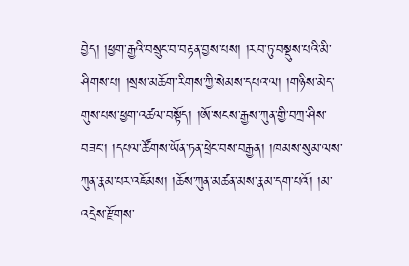བྱེད། །ཕྱག་རྒྱའི་བསྲུང་བ་བརྟན་བྱས་པས། །རབ་ཏུ་བསྡུས་པའི་མི་ཤིགས་པ། །སྲས་མཆོག་རིགས་ཀྱི་སེམས་དཔའ་ལ། །གཉིས་མེད་གུས་པས་ཕྱག་འཚལ་བསྟོད། །ཨོ་སངས་རྒྱས་ཀུན་གྱི་བཀྲ་ཤིས་བཟང་། །དཔལ་ཚོགས་ཡོན་ཏན་ཕྲེང་བས་བརྒྱན། །ཁམས་སུམ་ལས་ཀུན་རྣམ་པར་འཇོམས། །ཆོས་ཀུན་མཚན་མས་རྣམ་དག་པའོ། །མ་འདྲེས་རྫོགས་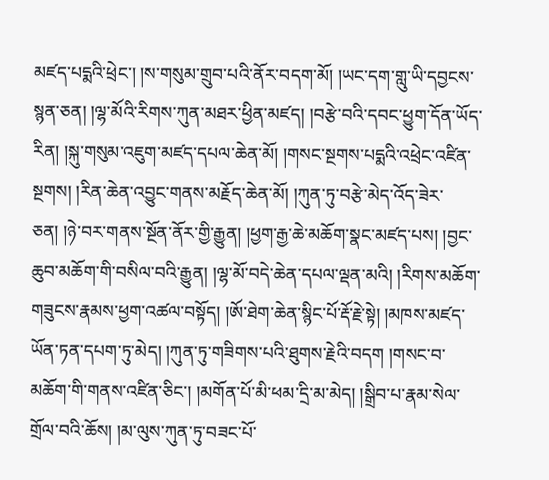མཛད་པདྨའི་ཕྲེང་། །ས་གསུམ་གྲུབ་པའི་ནོར་བདག་མོ། །ཡང་དག་གླུ་ཡི་དབྱངས་སྙན་ཅན། །ལྷ་མོའི་རིགས་ཀུན་མཐར་ཕྱིན་མཛད། །བརྩེ་བའི་དབང་ཕྱུག་དོན་ཡོད་རིན། །སྐུ་གསུམ་འཇུག་མཛད་དཔལ་ཆེན་མོ། །གསང་སྔགས་པདྨའི་འཕྲེང་འཛིན་སྔགས། །རིན་ཆེན་འབྱུང་གནས་མརྗོད་ཆེན་མོ། །ཀུན་ཏུ་བརྩེ་མེད་འོད་ཟེར་ཅན། །ཉེ་བར་གནས་སྔོན་ནོར་གྱི་རྒྱུན། །ཕྱག་རྒྱ་ཆེ་མཆོག་སྣང་མཛད་པས། །བྱང་ཆུབ་མཆོག་གི་བསིལ་བའི་རྒྱུན། །ལྷ་མོ་བདེ་ཆེན་དཔལ་ལྡན་མའི། །རིགས་མཆོག་གཟུངས་རྣམས་ཕྱག་འཚལ་བསྟོད། །ཨོ་ཐེག་ཆེན་སྙིང་པོ་རྡོ་རྗེ་སྟེ། །མཁས་མཛད་ཡོན་ཏན་དཔག་ཏུ་མེད། །ཀུན་ཏུ་གཟིགས་པའི་ཐུགས་རྗེའི་བདག །གསང་བ་མཆོག་གི་གནས་འཛིན་ཅིང་། །མགོན་པོ་མི་ཕམ་དྲི་མ་མེད། །སྒྲིབ་པ་རྣམ་སེལ་གྲོལ་བའི་ཆོས། །མ་ལུས་ཀུན་ཏུ་བཟང་པོ་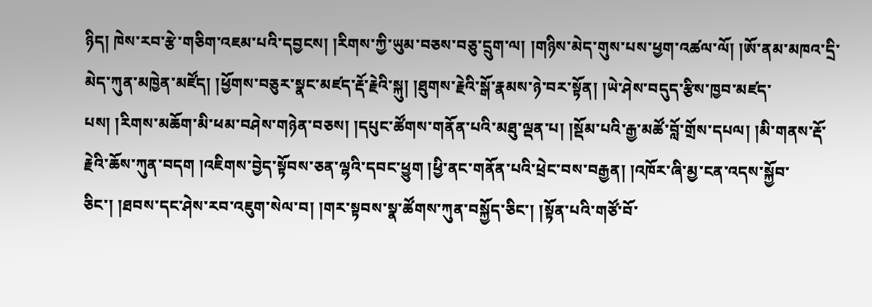ཉིད། ཁེས་རབ་རྩེ་གཅིག་འཇམ་པའི་དབྱངས། །རིགས་ཀྱི་ཡུམ་བཅས་བཅུ་དྲུག་ལ། །གཉིས་མེད་གུས་པས་ཕྱག་འཚལ་ལོ། །ཨོ་ནམ་མཁའ་དྲི་མེད་ཀུན་མཁྱེན་མཛོད། །ཕྱོགས་བཅུར་སྣང་མཛད་རྡོ་རྗེའི་སྐུ། །ཐུགས་རྗེའི་སྒོ་རྣམས་ཉེ་བར་སྟོན། །ཡེ་ཤེས་བདུད་རྩིས་ཁྱབ་མཛད་པས། །རིགས་མཆོག་མི་ཕམ་བཤེས་གཉེན་བཅས། །དཔུང་ཚོགས་གནོན་པའི་མཐུ་ལྡན་པ། །སྡོམ་པའི་རྒྱ་མཚོ་བློ་གྲོས་དཔལ། །མི་གནས་རྡོ་རྗེའི་ཆོས་ཀུན་བདག །འཇིགས་བྱེད་སྟོབས་ཅན་ལྷའི་དབང་ཕྱུག །ཕྱི་ནང་གནོན་པའི་ཕྲེང་བས་བརྒྱན། །འཁོར་ཞི་མྱ་ངན་འདས་སྐྱོབ་ཅིང་། །ཐབས་དང་ཤེས་རབ་འཇུག་སེལ་བ། །གར་སྟབས་སྣ་ཚོགས་ཀུན་བསྐྱོད་ཅིང་། །སྟོན་པའི་གཙོ་བོ་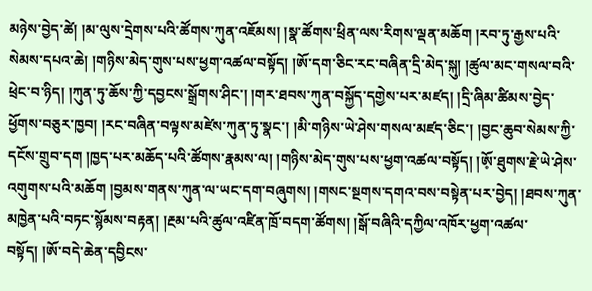མཉེས་བྱེད་ཚེ། །མ་ལུས་དྲེགས་པའི་ཚོགས་ཀུན་འཇོམས། །སྣ་ཚོགས་ཕྲིན་ལས་རིགས་ལྡན་མཆོག །རབ་ཏུ་རྒྱས་པའི་སེམས་དཔའ་ཆེ། །གཉིས་མེད་གུས་པས་ཕྱག་འཚལ་བསྟོད། །ཨོ་དག་ཅིང་རང་བཞིན་དྲི་མེད་སྐུ། །ཚུལ་མང་གསལ་བའི་ཕྲེང་བ་ཉིད། །ཀུན་ཏུ་ཆོས་ཀྱི་དབྱངས་སྒྲོགས་ཤིང་། །གར་ཐབས་ཀུན་བསྐྱོད་དགྱེས་པར་མཛད། །དྲི་ཞིམ་ཚིམས་བྱེད་ཕྱོགས་བཅུར་ཁྱབ། །རང་བཞིན་བལྟས་མཛེས་ཀུན་ཏུ་སྣང་། །མི་གཉིས་ཡེ་ཤེས་གསལ་མཛད་ཅིང་། །བྱང་ཆུབ་སེམས་ཀྱི་དངོས་གྲུབ་དག །ཁྱད་པར་མཆོད་པའི་ཚོགས་རྣམས་ལ། །གཉིས་མེད་གུས་པས་ཕྱག་འཚལ་བསྟོད། །ཨོ༷་ཐུགས་རྗེ་ཡེ་ཤེས་འགུགས་པའི་མཆོག །བྱམས་གནས་ཀུན་ལ་ཡང་དག་བཞུགས། །གསང་སྔགས་དགའ་བས་བསྟེན་པར་བྱེད། །ཐབས་ཀུན་མཁྱེན་པའི་བཏང་སྙོམས་བརྟན། །རྔམ་པའི་ཚུལ་འཛིན་ཁྲོ་བདག་ཚོགས། །སྒོ་བཞིའི་དཀྱིལ་འཁོར་ཕྱག་འཚལ་བསྟོད། །ཨོ་བདེ་ཆེན་དབྱིངས་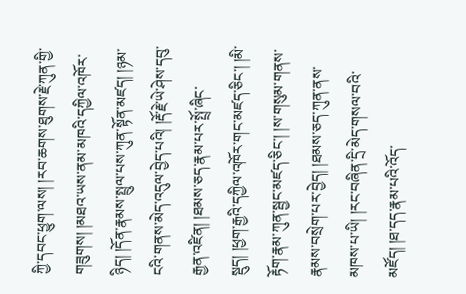ཀྱི་དབང་ཕྱུག་ལས། །རབ་ཆགས་ཐུགས་རྗེ་ཀུན་གྱི་གཟུགས། །མཐའ་ཡས་ནམ་མཁའི་དཀྱིལ་འཁོར་ཉིད། །དོན་རྣམས་སྤྲུལ་པས་ཀུན་སྟོན་མཛད། །ཉམ་ངའི་གནས་མེད་འདུལ་བྱེད་པའི། །རྡོ་རྗེ་ཡེ་ཤེས་དབུ་རྒྱན་འཛིན། །ཐམས་ཅད་རྣམ་པར་སྤྲོ་ཞིང་སྡུད། །ཕྱག་རྒྱའི་དཀྱིལ་འཁོར་གང་མཛད་ཅིང་། །མི་རྟོག་རྣམ་ཀུན་སྦྱང་མཛད་ཅིང་། །ས་གསུམ་གནས་རྣམས་བསྲེག་པར་བྱེད། །ཐམས་ཅད་ཀུན་ནས་མཁས་པ་ཡི། །རང་བཞིན་དྲི་མེད་གསལ་བའི་མཛོད། །ཐ་དད་རྣམ་པའི་འོད་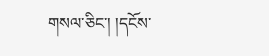གསལ་ཅིང་། །དངོས་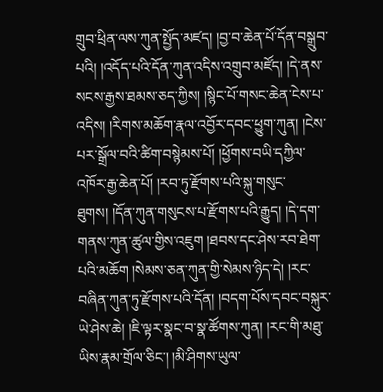གྲུབ་ཕྲིན་ལས་ཀུན་སྤྱོད་མཛད། །བྱ་བ་ཆེན་པོ་དོན་བསྒྲུབ་པའི། །འདོད་པའི་དོན་ཀུན་འདིས་འགྲུབ་མཛོད། །དེ་ནས་སངས་རྒྱས་ཐམས་ཅད་ཀྱིས། །སྙིང་པོ་གསང་ཆེན་ངེས་པ་འདིས། །རིགས་མཆོག་རྣལ་འབྱོར་དབང་ཕྱུག་ཀུན། །ངེས་པར་སྒྲོལ་བའི་ཚིག་བསྙེམས་པོ། །ཕྱོགས་བཡི་དཀྱིལ་འཁོར་རྒྱ་ཆེན་པོ། །རབ་ཏུ་རྫོགས་པའི་སྐུ་གསུང་ཐུགས། །དོན་ཀུན་གསུངས་པ་རྫོགས་པའི་རྒྱུད། །དེ་དག་གནས་ཀུན་ཚུལ་གྱིས་འཇུག །ཐབས་དང་ཤེས་རབ་ཐེག་པའི་མཆོག །སེམས་ཅན་ཀུན་གྱི་སེམས་ཉིད་དེ། །རང་བཞིན་ཀུན་ཏུ་རྫོགས་པའི་དོན། །བདག་པོས་དབང་བསྐུར་ཡེ་ཤེས་ཆེ། །ཇི་ལྟར་སྣང་བ་སྣ་ཚོགས་ཀུན། །རང་གི་མཐུ་ཡིས་རྣམ་གྲོལ་ཅིང་། །མི་ཤིགས་ཡུལ་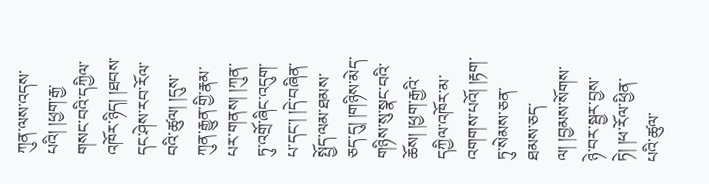ཀུན་ལས་འདས་པའི། །ཕྱག་རྒྱ་གསང་བའི་དཀྱིལ་འཁོར་ཉིད། །ཐབས་དང་ཤེས་རབ་རོལ་བའི་ཚུལ། །དུས་ཀུན་རྒྱུན་གྱི་རྣམ་པར་གནས། །ཀུན་ཏུ་འགྲོ་ཞིང་འདུག་པ་དང་། །དེ་བཞིན་སྤྱོད་ལམ་ཐམས་ཅད་དུ། །གཉིས་མེད་གཉིས་སུ་སྣང་བའི་ཆོས། །ཕྱག་རྒྱའི་དཀྱིལ་འཁོར་མ་འགགས་པའོ། །རྟག་ཏུ་སེམས་ཅན་ཐམས་ཅད་ལ། །བྱམས་སོགས་ཉེ་བར་སྦྱར་བྱས་ཏེ། །ཕ་རོལ་ཕྱིན་པའི་ཚུལ་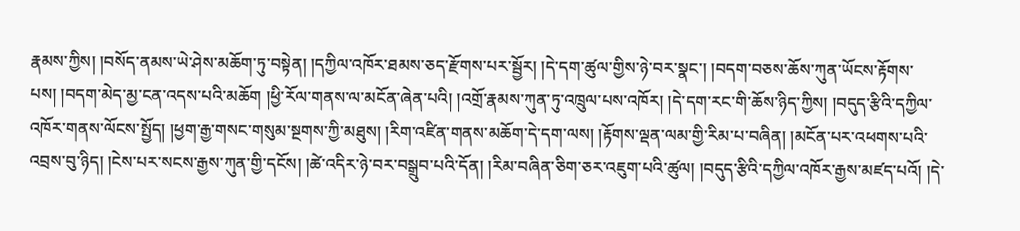རྣམས་ཀྱིས། །བསོད་ནམས་ཡེ་ཤེས་མཆོག་ཏུ་བསྟེན། །དཀྱིལ་འཁོར་ཐམས་ཅད་རྫོགས་པར་སྦྱོར། །དེ་དག་ཚུལ་གྱིས་ཉེ་བར་སྣང་། །བདག་བཅས་ཆོས་ཀུན་ཡོངས་རྟོགས་པས། །བདག་མེད་མྱ་ངན་འདས་པའི་མཆོག །ཕྱི་རོལ་གནས་ལ་མངོན་ཞེན་པའི། །འགྲོ་རྣམས་ཀུན་ཏུ་འཁྲུལ་པས་འཁོར། །དེ་དག་རང་གི་ཆོས་ཉིད་ཀྱིས། །བདུད་རྩིའི་དཀྱིལ་འཁོར་གནས་ལོངས་སྤྱོད། །ཕྱག་རྒྱ་གསང་གསུམ་སྔགས་ཀྱི་མཐུས། །རིག་འཛིན་གནས་མཆོག་དེ་དག་ལས། །རྟོགས་ལྡན་ལམ་གྱི་རིམ་པ་བཞིན། །མངོན་པར་འཕགས་པའི་འབྲས་བུ་ཉིད། །ངེས་པར་སངས་རྒྱས་ཀུན་གྱི་དངོས། །ཚེ་འདིར་ཉེ་བར་བསྒྲུབ་པའི་དོན། །རིམ་བཞིན་ཅིག་ཅར་འཇུག་པའི་ཚུལ། །བདུད་རྩིའི་དཀྱིལ་འཁོར་རྒྱས་མཛད་པའོ། །དེ་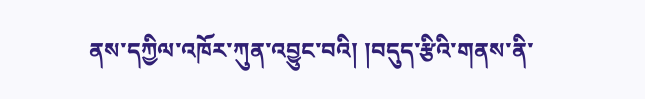ནས་དཀྱིལ་འཁོར་ཀུན་འབྱུང་བའི། །བདུད་རྩིའི་གནས་ནི་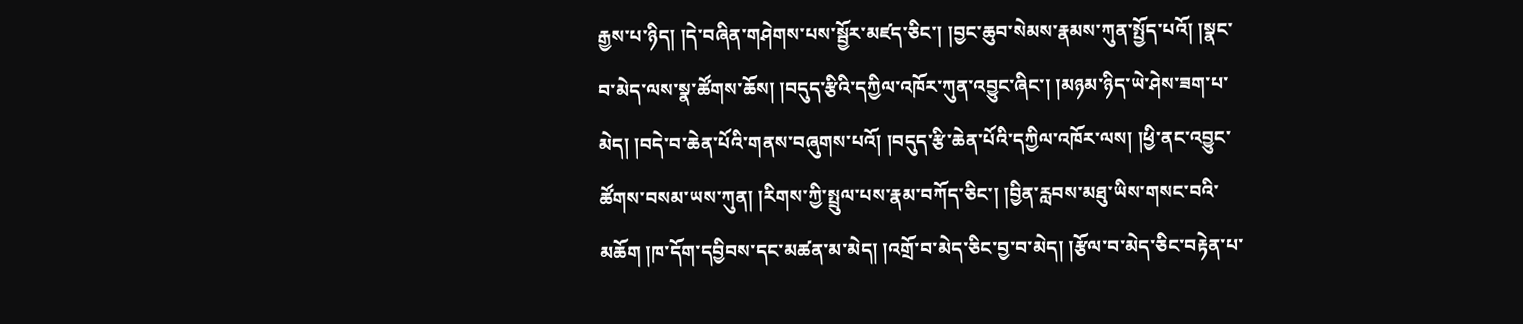རྒྱས་པ་ཉིད། །དེ་བཞིན་གཤེགས་པས་སྦྱོར་མཛད་ཅིང་། །བྱང་ཆུབ་སེམས་རྣམས་ཀུན་སྤྱོད་པའོ། །སྣང་བ་མེད་ལས་སྣ་ཚོགས་ཆོས། །བདུད་རྩིའི་དཀྱིལ་འཁོར་ཀུན་འབྱུང་ཞིང་། །མཉམ་ཉིད་ཡེ་ཤེས་ཟག་པ་མེད། །བདེ་བ་ཆེན་པོའི་གནས་བཞུགས་པའོ། །བདུད་རྩི་ཆེན་པོའི་དཀྱིལ་འཁོར་ལས། །ཕྱི་ནང་འབྱུང་ཚོགས་བསམ་ཡས་ཀུན། །རིགས་ཀྱི་སྤྲུལ་པས་རྣམ་བཀོད་ཅིང་། །བྱིན་རླབས་མཐུ་ཡིས་གསང་བའི་མཆོག །ཁ་དོག་དབྱིབས་དང་མཚན་མ་མེད། །འགྲོ་བ་མེད་ཅིང་བྱ་བ་མེད། །རྩོལ་བ་མེད་ཅིང་བརྟེན་པ་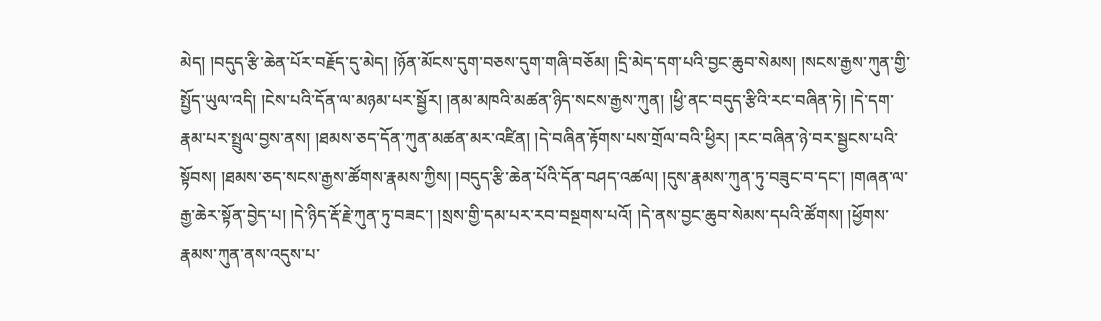མེད། །བདུད་རྩི་ཆེན་པོར་བརྗོད་དུ་མེད། །ཉོན་མོངས་དུག་བཅས་དུག་གཞི་བཅོམ། །དྲི་མེད་དག་པའི་བྱང་ཆུབ་སེམས། །སངས་རྒྱས་ཀུན་གྱི་སྤྱོད་ཡུལ་འདི། །ངེས་པའི་དོན་ལ་མཉམ་པར་སྦྱོར། །ནམ་མཁའི་མཚན་ཉིད་སངས་རྒྱས་ཀུན། །ཕྱི་ནང་བདུད་རྩིའི་རང་བཞིན་ཏེ། །དེ་དག་རྣམ་པར་སྤྲུལ་བྱས་ནས། །ཐམས་ཅད་དོན་ཀུན་མཚན་མར་འཛིན། །དེ་བཞིན་རྟོགས་པས་གྲོལ་བའི་ཕྱིར། །རང་བཞིན་ཉེ་བར་སྦྱངས་པའི་སྟོབས། །ཐམས་ཅད་སངས་རྒྱས་ཚོགས་རྣམས་ཀྱིས། །བདུད་རྩི་ཆེན་པོའི་དོན་བཤད་འཚལ། །དུས་རྣམས་ཀུན་ཏུ་བཟུང་བ་དང་། །གཞན་ལ་རྒྱ་ཆེར་སྟོན་བྱེད་པ། །དེ་ཉིད་རྡོ་རྗེ་ཀུན་ཏུ་བཟང་། །སྲས་གྱི་དམ་པར་རབ་བསྔགས་པའོ། །དེ་ནས་བྱང་ཆུབ་སེམས་དཔའི་ཚོགས། །ཕྱོགས་རྣམས་ཀུན་ནས་འདུས་པ་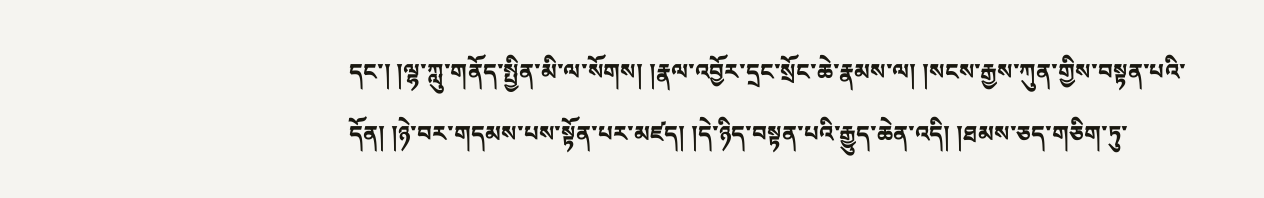དང་། །ལྷ་ཀླུ་གནོད་སྤྱིན་མི་ལ་སོགས། །རྣལ་འབྱོར་དྲང་སྲོང་ཆེ་རྣམས་ལ། །སངས་རྒྱས་ཀུན་གྱིས་བསྟན་པའི་དོན། །ཉེ་བར་གདམས་པས་སྟོན་པར་མཛད། །དེ་ཉིད་བསྟན་པའི་རྒྱུད་ཆེན་འདི། །ཐམས་ཅད་གཅིག་ཏུ་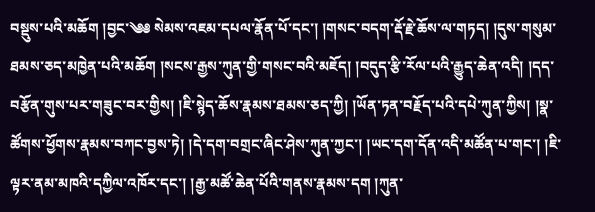བསྡུས་པའི་མཆོག །བྱང་༄༅ སེམས་འཇམ་དཔལ་རྣོན་པོ་དང་། །གསང་བདག་རྡོ་རྗེ་ཆོས་ལ་གཏད། །དུས་གསུམ་ཐམས་ཅད་མཁྱེན་པའི་མཆོག །སངས་རྒྱས་ཀུན་གྱི་གསང་བའི་མཇོད། །བདུད་རྩི་རོལ་པའི་རྒྱུད་ཆེན་འདི། །དད་བརྩོན་གུས་པར་གཟུང་བར་གྱིས། །ཇི་སྙེད་ཆོས་རྣམས་ཐམས་ཅད་ཀྱི། །ཡོན་ཏན་བརྗོད་པའི་དཔེ་ཀུན་ཀྱིས། །སྣ་ཚོགས་ཕྱོགས་རྣམས་བཀང་བྱས་ཏེ། །དེ་དག་བགྲང་ཞིང་ཤེས་ཀུན་ཀྱང་། །ཡང་དག་དོན་འདི་མཚོན་པ་གང་། །ཇི་ལྟར་ནམ་མཁའི་དཀྱིལ་འཁོར་དང་། །རྒྱ་མཚོ་ཆེན་པོའི་གནས་རྣམས་དག །ཀུན་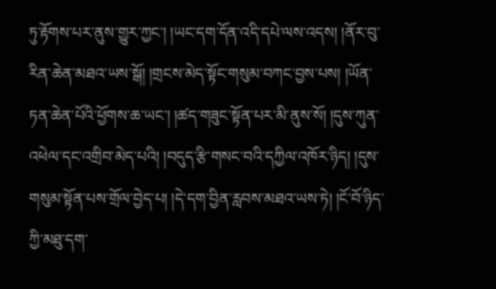ཏུ་རྟོགས་པར་ནུས་གྱུར་ཀྱང་། །ཡང་དག་དོན་འདི་དཔེ་ལས་འདས། །ནོར་བུ་རིན་ཆེན་མཐའ་ཡས་སྒོ། །གྲངས་མེད་སྟོང་གསུམ་བཀང་བྱས་པས། །ཡོན་ཏན་ཆེན་པོའི་ཕྱོགས་ཆ་ཡང་། །ཚད་གཟུང་སྟོན་པར་མི་ནུས་སོ། །དུས་ཀུན་འཕེལ་དང་འགྲིབ་མེད་པའི། །བདུད་རྩི་གསང་བའི་དཀྱིལ་འཁོར་ཉིད། །དུས་གསུམ་སྟོན་པས་གྲོལ་བྱེད་པ། །དེ་དག་བྱིན་རླབས་མཐའ་ཡས་ཏེ། །ངོ་བོ་ཉིད་ཀྱི་མཐུ་དག་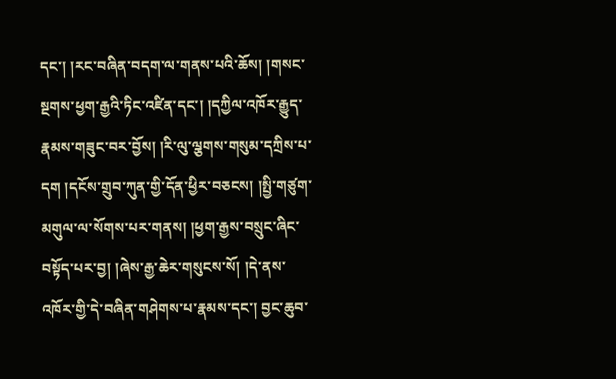དང་། །རང་བཞིན་བདག་ལ་གནས་པའི་ཆོས། །གསང་སྔགས་ཕྱག་རྒྱའི་ཏིང་འཛིན་དང་། །དཀྱིལ་འཁོར་རྒྱུད་རྣམས་གཟུང་བར་བྱོས། །རི་ལུ་ལྕགས་གསུམ་དཀྲིས་པ་དག །དངོས་གྲུབ་ཀུན་གྱི་དོན་ཕྱིར་བཅངས། །སྤྱི་གཙུག་མགུལ་ལ་སོགས་པར་གནས། །ཕྱག་རྒྱས་བསྲུང་ཞིང་བསྟོད་པར་བྱ། །ཞེས་རྒྱ་ཆེར་གསུངས་སོ། །དེ་ནས་འཁོར་གྱི་དེ་བཞིན་གཤེགས་པ་རྣམས་དང་། བྱང་ཆུབ་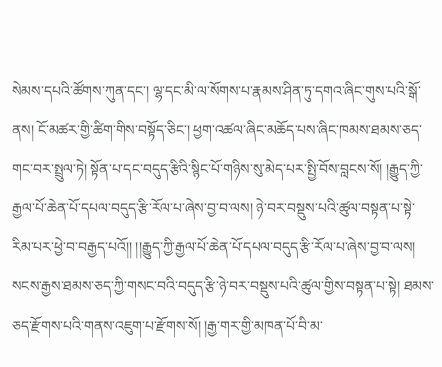སེམས་དཔའི་ཚོགས་ཀུན་དང་། ལྷ་དང་མི་ལ་སོགས་པ་རྣམས་ཤིན་ཏུ་དགའ་ཞིང་གུས་པའི་སྒོ་ནས། ངོ་མཚར་གྱི་ཚིག་གིས་བསྟོད་ཅིང་། ཕྱག་འཚལ་ཞིང་མཆོད་པས་ཞིང་ཁམས་ཐམས་ཅད་གང་བར་སྤྲུལ་ཏེ། སྟོན་པ་དང་བདུད་རྩིའི་སྙིང་པོ་གཉིས་སུ་མེད་པར་སྤྱི་བོས་བླངས་སོ། །རྒྱུད་ཀྱི་རྒྱལ་པོ་ཆེན་པོ་དཔལ་བདུད་རྩི་རོལ་པ་ཞེས་བྱ་བ་ལས། ཉེ་བར་བསྡུས་པའི་ཚུལ་བསྟན་པ་སྟེ་རིམ་པར་ཕྱེ་བ་བརྒྱད་པའོ།། །།རྒྱུད་ཀྱི་རྒྱལ་པོ་ཆེན་པོ་དཔལ་བདུད་རྩི་རོལ་པ་ཞེས་བྱ་བ་ལས། སངས་རྒྱས་ཐམས་ཅད་ཀྱི་གསང་བའི་བདུད་རྩི་ཉེ་བར་བསྡུས་པའི་ཚུལ་གྱིས་བསྟན་པ་སྟེ། ཐམས་ཅད་རྫོགས་པའི་གནས་འཇུག་པ་རྫོགས་སོ། །རྒྱ་གར་གྱི་མཁན་པོ་བི་མ་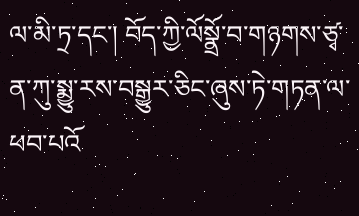ལ་མི་ཏྲ་དང་། བོད་ཀྱི་ལོསྣྲོ་བ་གཉགས་ཙྭ་ན་ཀུ་སྨྱུ་རས་བསྒྱུར་ཅིང་ཞུས་ཏེ་གཏན་ལ་ཕབ་པའོ